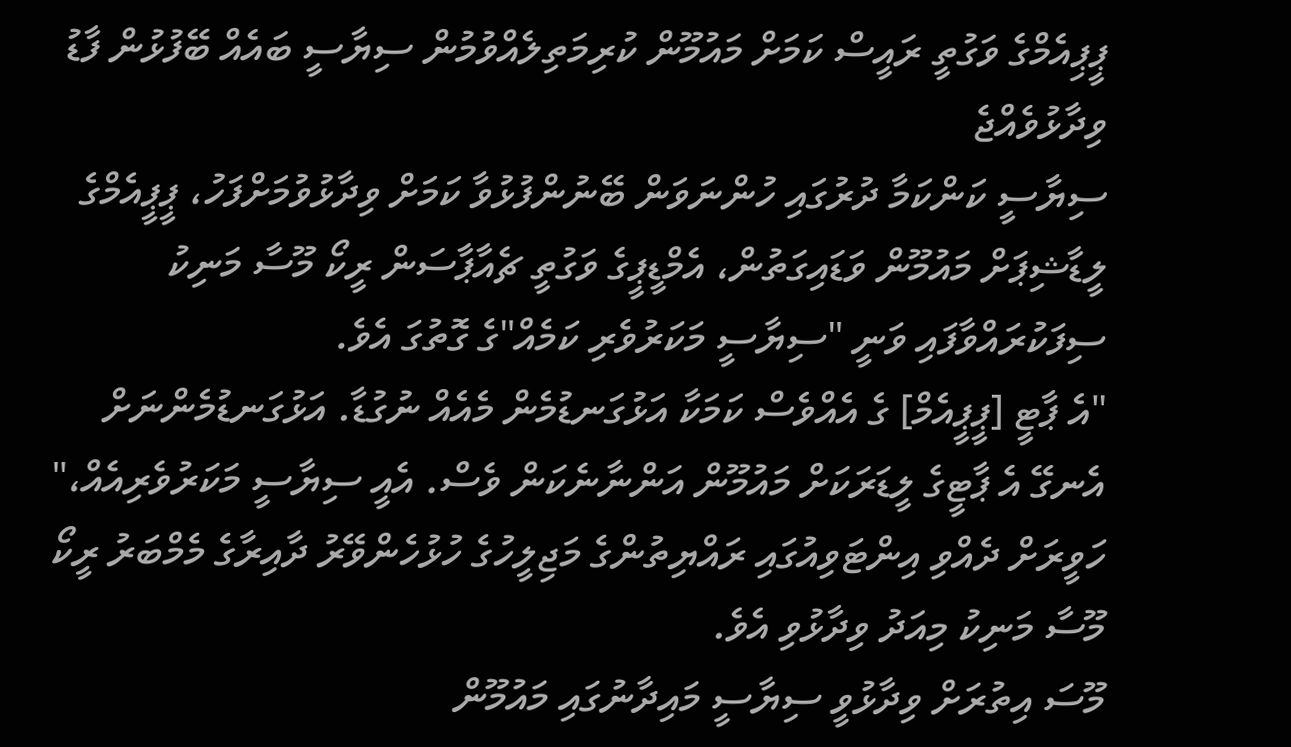ޕީޕިއެމްގެ ވަގުތީ ރައީސް ކަމަށް މައުމޫން ކުރިމަތިލެއްވުމުން ސިޔާސީ ބައެއް ބޭފުޅުން ފާޑު ވިދާޅުވެއްޖެ
ސިޔާސީ ކަންކަމާ ދުރުގައި ހުންނަވަން ބޭނުންފުޅުވާ ކަމަށް ވިދާޅުވުމަށްފަހު، ޕީޕީއެމްގެ ލީޑާޝިޕަށް މައުމޫން ވަޑައިގަތުން، އެމްޑީޕީގެ ވަގުތީ ޗެއާޕާސަން ރީކޯ މޫސާ މަނިކު ސިފަކުރައްވާފައި ވަނީ "ސިޔާސީ މަކަރުވެރި ކަމެއް"ގެ ގޮތުގަ އެވެ.
"އެ ޕާޓީ [ޕީޕީއެމް] ގެ އެއްވެސް ކަމަކާ އަޅުގަނޑުމެން މެއެއް ނުގުޑާ. އަޅުގަނޑުމެންނަށް އެނގޭ އެ ޕާޓީގެ ލީޑަރަކަށް މައުމޫން އަންނާނެކަން ވެސް. އެއީ ސިޔާސީ މަކަރުވެރިއެއް،" ހަވީރަށް ދެއްވި އިންޓަވިއުގައި ރައްޔިތުންގެ މަޖިލީހުގެ ހުޅުހެންވޭރު ދާއިރާގެ މެމްބަރު ރީކޯ މޫސާ މަނިކު މިއަދު ވިދާޅުވި އެވެ.
މޫސަ އިތުރަށް ވިދާޅުވީ ސިޔާސީ މައިދާނުގައި މައުމޫން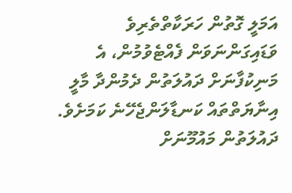އަމަލީ ގޮތުން ހަރަކާތްތެރިވެ ވަޑައިގަންނަވަން ފެއްޓެވުމުން، އެ މަނިކުފާނަށް ދައުލަތުން ދެމުންދާ މާލީ އިނާޔަތްތައް ކަނޑާލަންޖެހޭނެ ކަމަށެވެ. ދައުލަތުން މައުމޫނަށް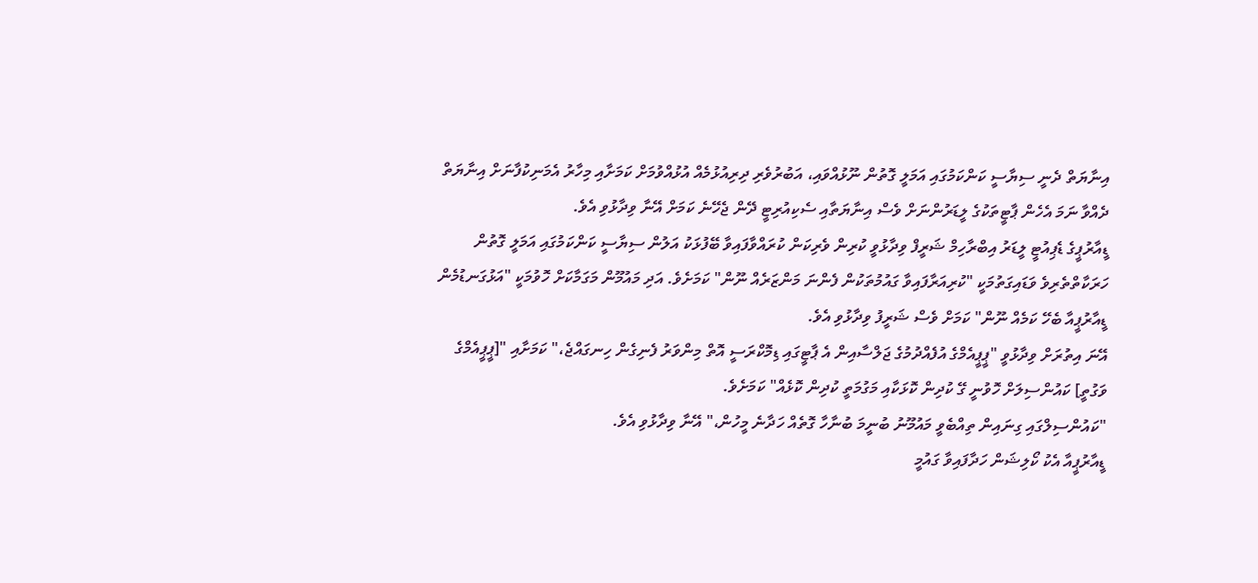އިނާޔަތް ދެނީ ސިޔާސީ ކަންކަމުގައި އަމަލީ ގޮތުން ނޫޅުއްވައި، އަބުރުވެރި ދިރިއުޅުމެއް އުޅުއްވުމަށް ކަމަށާއި މިހާރު އެމަނިކުފާނަށް އިނާޔަތް ދެއްވާ ނަމަ އެހެން ޕާޓީތަކުގެ ލީޑަރުންނަށް ވެސް އިނާޔަތާއި ސެކިއުރިޓީ ދޭން ޖެހޭނެ ކަމަށް އޭނާ ވިދާޅުވި އެވެ.
ޑީއާރުޕީގެ ޑެޕިއުޓީ ލީޑަރު އިބްރާހިމް ޝަރީފް ވިދާޅުވީ ކުރިން ވެރިކަން ކުރައްވާފައިވާ ބޭފުޅަކު އަލުން ސިޔާސީ ކަންކަމުގައި އަމަލީ ގޮތުން ހަރަކާތްތެރިވެ ވަޑައިގަތުމަކީ "ކުރިއަރާފައިވާ ގައުމުތަކުން ފެންނަ މަންޒަރެއް ނޫން" ކަމަށެވެ. އަދި މައުމޫން މަގަމާކަށް ހޮވުމަކީ "އަޅުގަނޑުމެން ޑީއާރުޕީއާ ބެހޭ ކަމެއް ނޫން" ކަމަށް ވެސް ޝަރީފު ވިދާޅުވި އެވެ.
އޭނަ އިތުރަށް ވިދާޅުވީ "ޕީޕީއެމްގެ އުފެއްދުމުގެ ޖަލްސާއިން އެ ޕާޓީގައި ޑިމޮކްރަސީ އޮތް މިންވަރު ފެނިގެން ހިނގައްޖެ،" ކަމަށާއި "[ޕީޕީއެމްގެ ވަގުތީ] ކައުންސިލަށް ހޮވުނީ ގޭ ކުދިން ކޮޅަކާއި މަގުމަތީ ކުދިން ކޮޅެއް" ކަމަށެވެ.
"ކައުންސިލްގައި ގިނައިން ތިއްބެވީ މައުމޫނު ބުނީމަ ބުނާހާ ގޮތެއް ހަދާނެ މީހުން،" އޭނާ ވިދާޅުވި އެވެ.
ޑީއާރުޕީއާ އެކު ކޯލިޝަން ހަދާފައިވާ ގައުމީ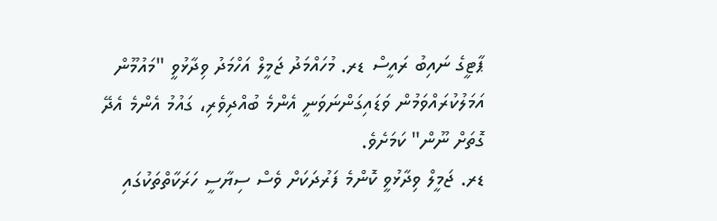ޕާޓީގެ ނައިބު ރައީސް ޑރ. މުހައްމަދު ޖަމީލް އަހްމަދު ވިދާޅުވީ "މައުމޫން އަމަލުކުރައްވަމުން ވަޑައިގަންނަވަނީ އެންމެ ބުއްދިވެރި، ގައުމު އެންމެ އެދޭ ގޮތަށް ނޫން" ކަމަށެވެ.
ޑރ. ޖަމީލް ވިދާޅުވީ ކޮންމެ ފަރުދަކަށް ވެސް ސިޔާސީ ހަރަކާތްތަކުގައި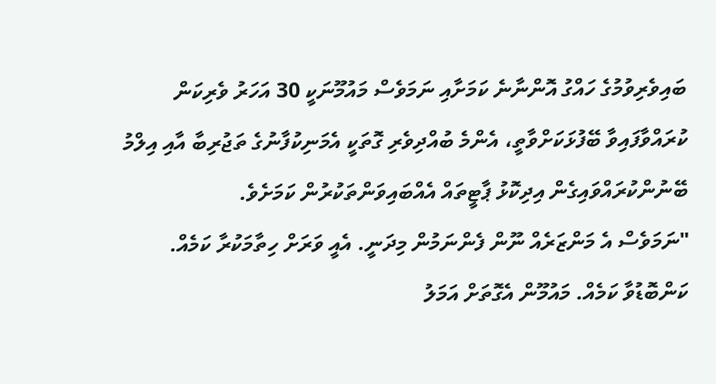ބައިވެރިވުމުގެ ހައްގު އޮންނާނެ ކަމަށާއި ނަމަވެސް މައުމޫނަކީ 30 އަހަރު ވެރިކަން ކުރައްވާފައިވާ ބޭފުޅަކަށްވާތީ، އެންމެ ބުއްދިވެރި ގޮތަކީ އެމަނިކުފާނުގެ ތަޖުރިބާ އާއި އިލްމު ބޭނުންކުރައްވައިގެން އިދިކޮޅު ޕާޓީތައް އެއްބައިވަންތަކުރުން ކަމަށެވެ.
"ނަމަވެސް އެ މަންޒަރެއް ނޫން ފެންނަމުން މިދަނީ. އެއީ ވަރަށް ހިތާމަކުރާ ކަމެއް. ކަންބޮޑުވާ ކަމެއް. މައުމޫން އެގޮތަށް އަމަލު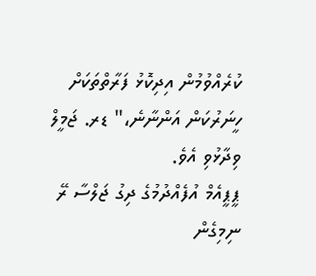ކުރެއްވުމުން އިދިކޮޅު ފަރާތްތަކަށް ހީނަރުކަން އަންނާނެ،" ޑރ. ޖަމީލް ވިދާޅުވި އެވެ.
ޕީޕީއެމް އުފެއްދުމުގެ ދިގު ޖަލްސާ ރޭ ނިމިގެން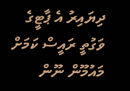ދިޔައިރު އެ ޕާޓީގެ ވަގުތީ ރައީސް ކަމަށް މައުމޫން ނޫން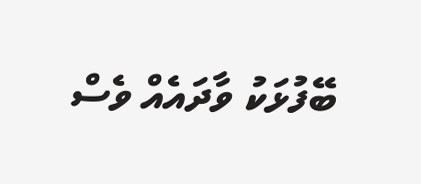ބޭފުޅަކު ވާދައެއް ވެސް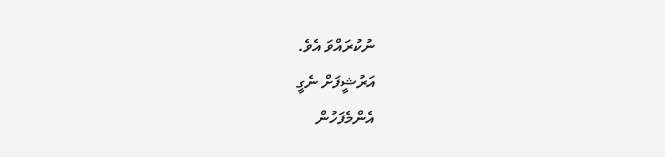ނުކުރައްވަ އެވެ.
އަރުޝީފަށް ނެގީ
އެންމެފަހުން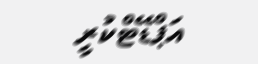އަޕްޑޭޓްކުރީ